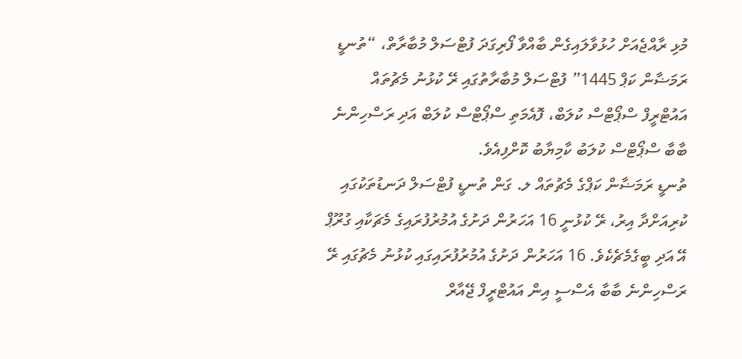މުޅި ރާއްޖެއަށް ހުޅުވާލައިގެން ބާއްވާ ފޯރިގަދަ ފުޓްސަލް މުބާރާތް، “ތުނޑީ ރަމަޟާން ކަޕް 1445” ފުޓްސަލް މުބާރާތުގައި ރޭ ކުޅުނު މެޗުތައް އައުޓްރީފް ސްޕޯޓްސް ކުލަބް، ފޮއެމަތި ސްޕޯޓްސް ކުލަބް އަދި ރަސްހިންނެ ބާބާ ސްޕޯޓްސް ކުލަބު ކާމިޔާބު ކޮށްފިއެވެ.
ތުނޑީ ރަމަޟާން ކަޕްގެ މެޗުތައް ލ. ގަން ތުނޑީ ފުޓްސަލް ދަނޑުތަކުގައި ކުރިއަށްދާ އިރު، ރޭ ކުޅުނީ 16 އަހަރުން ދަށުގެ އުމުރުފުރައިގެ މެޗަކާއި ގުރޫޕް އޭ އަދި ބީގެމެޗެކެވެ. 16 އަހަރުން ދަށުގެ އުމުރުފުރައިގައި ކުޅުނު މެޗުގައި ރޭ ރަސްހިންނެ ބާބާ އެސްސީ އިން އައުޓްރީފް ޖޭއާރް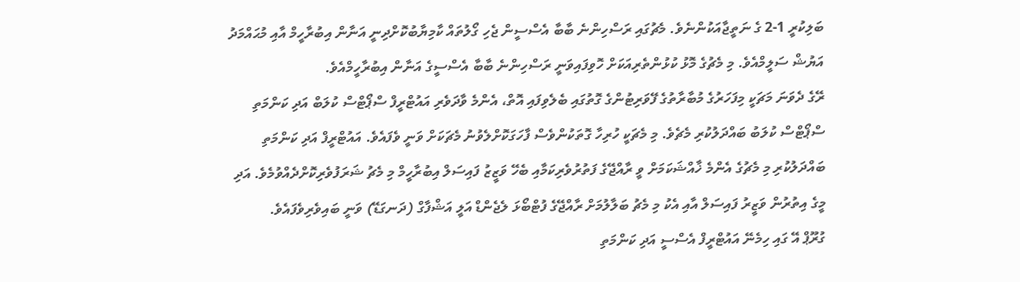ބަލިކުރީ 1-2 ގެ ނަތީޖާއަކުންނެވެ. މެޗުގައި ރަސްހިންނެ ބާބާ އެސްސީން ޖެހި ގޯލުތައް ކާމިޔާބުކޮށްދިނީ އަނާން އިބުރާހީމް އާއި މުޙައްމަދު އަޔުޝް ސަލީމްއެވެ. މި މެޗުގެ މޮޅު ކުޅުންތެރިއަކަށް ހޮވިފައިވަނީ ރަސްހިންނެ ބާބާ އެސްސީގެ އަނާން އިބުރާހީމްއެވެ.
ރޭގެ ދެވަނަ މަޗަކީ މިފަހަރުގެ މުބާރާތުގެ ފޭވަރިޓުންގެ ގޮތުގައި ބެލެވިފައި އޮތް، އެންމެ ވާދަވެރި އައުޓްރީފް ސްޕޯޓްސް ކުލަބް އަދި ކަންމަތި ސްޕޯޓްސް ކުލަބު ބައްދަލުކުރި މެޗެވެ. މި މެޗަކީ ހުރިހާ ގޮތަކުންވެސް ފާހަގަކޮށްލެވުނު މެޗަކަށް ވަނީ ވެފައެވެ. އައުޓްރީފް އަދި ކަންމަތި ބައްދަލުކުރި މި މެޗުގެ އެންމެ ޚާއްޝަކަމަށް ވީ ރާއްޖޭގެ ފަތުރުވެރިކަމާއި ބެހޭ ވަޒީޒު ފައިސަލް އިބުރާހީމް މި މެޗު ޝަރަފުވެރިކޮށްދެއްވުމެވެ. އަދި މީގެ އިތުރުން ވަޒީރު ފައިސަލް އާއި އެކު މި މެޗު ބަލާލުމަށް ރާއްޖޭގެ ފުޓްބޯޅަ ލެޖެންޑް އަލީ އަޝްފާގް (ދަނގަޑޭ) ވަނީ ބައިވެރިވެފައެވެ.
ގުރޫޕް އޭ ގައި ހިމެނޭ އައުޓްރީފް އެސްސީ އަދި ކަންމަތި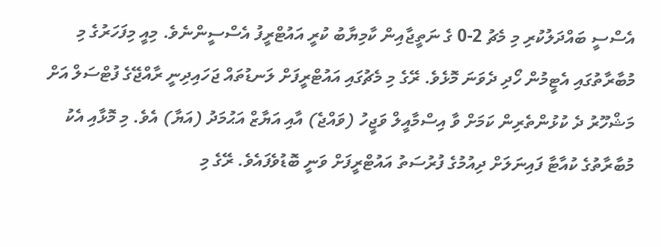އެސްސީ ބައްދަލުކުރި މި މެޗު 2-0 ގެ ނަތީޖާއިން ކާމިޔާބު ކުރީ އައުޓްރީފު އެސްސީންނެވެ. މިއީ މިފަހަރުގެ މި މުބާރާތުގައި އެޓީމުން ހޯދި ދެވަނަ މޮޅެވެ. ރޭގެ މި މެޗުގައި އައުޓްރީފަށް ލަނޑުތައް ޖަހައިދިނީ ރާއްޖޭގެ ފުޓްސަލް އަށް މަޝްހޫރު ދެ ކުޅުންތެރިން ކަމަށް ވާ އިސްމާއީލް ވަޖީހު (ވައްޖެ) އާއި އަޔާޒް އަޙުމަދު (އަޔާ) އެވެ. މި މޮޅާއި އެކު މުބާރާތުގެ ކުއާޓާ ފައިނަލަށް ދިއުމުގެ ފުރުސަތު އައުޓްރީފަށް ވަނީ ބޮޑުވެފައެވެ. ރޭގެ މި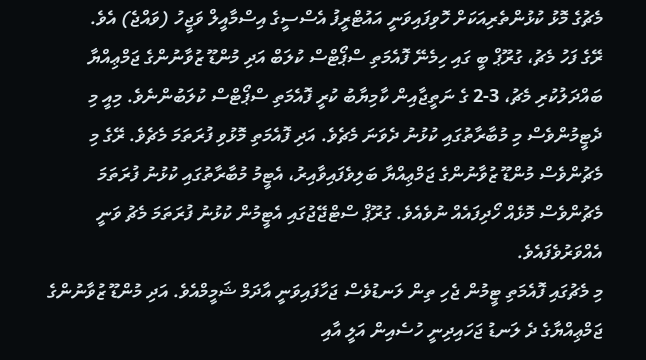މެޗުގެ މޮޅު ކުޅުންތެރިއަކަށް ހޮވިފައިވަނީ އައުޓްރީފު އެސްސީގެ އިސްމާއީލް ވަޖީހު (ވައްޖެ) އެވެ.
ރޭގެ ފަހު މެޗު، ގުރޫޕް ބީ ގައި ހިމެނޭ ފޮއެމަތި ސްޕޯޓްސް ކުލަބް އަދި މުންޑޫ ޒުވާނުންގެ ޖަމްޢިއްޔާ ބައްދަލުކުރި މެޗު، 3-2 ގެ ނަތީޖާއިން ކާމިޔާބު ކުރީ ފޮއެމަތި ސްޕޯޓްސް ކުލަބުންނެވެ. މިއީ މި ދެޓީމުންވެސް މި މުބާރާތުގައި ކުޅުނު ދެވަނަ މެޗެވެ. އަދި ފޮއެމަތި މޮޅުވި ފުރަތަމަ މެޗެވެ. ރޭގެ މި މެޗުންވެސް މުންޑޫ ޒުވާނުންގެ ޖަމްޢިއްޔާ ބަލިވެފައިވާއިރު، އެޓީމު މުބާރާތުގައި ކުޅުނު ފުރަތަމަ މެޗުންވެސް މޮޅެއް ހޯދިފައެއް ނުވެއެވެ. ގުރޫޕް ސްޓްޖޭޖުގައި އެޓީމުން ކުޅުނު ފުރަތަމަ މެޗު ވަނީ އެއްވަރުވެފައެވެ.
މި މެޗުގައި ފޮއެމަތި ޓީމުން ޖެހި ތިން ލަނޑުވެސް ޖަހާފައިވަނީ އާދަމް ޝަމީމްއެވެ. އަދި މުންޑޫ ޒުވާނުންގެ ޖަމްޢިއްޔާގެ ދެ ލަނޑު ޖަހައިދިނީ ހުސެއިން އަލީ އާއި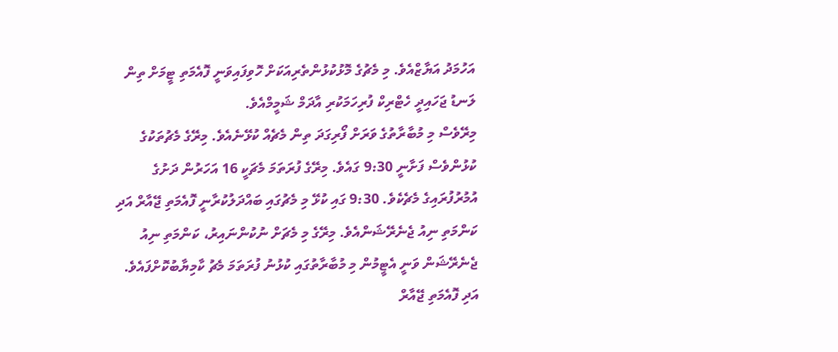އަހުމަދު އަޔާޒްއެވެ. މި މެޗުގެ މޮޅުކުޅުންތެރިއަކަށް ހޮވިފައިވަނީ ފޮއެމަތި ޓީމަށް ތިން ލަނޑު ޖަހައިދީ ހެޓްރިކް ފުރިހަމަކުރި އާދަމް ޝަމީމްއެވެ.
މިރޭވެސް މި މުބާރާތުގެ ވަރަށް ފޯރިގަދަ ތިން މެޗެއް ކުޅޭނެއެވެ. މިރޭގެ މެޗުތަކުގެ ކުޅުންވެސް ފަށާނީ 9:30 ގައެވެ. މިރޭގެ ފުރަތަމަ މެޗަކީ 16 އަހަރުން ދަށުގެ އުމުރުފުރައިގެ މެޗެކެވެ. 9:30 ގައި ކުޅޭ މި މެޗުގައި ބައްދަލުކުރާނީ ފޮއެމަތި ޖޭއާރް އަދި ކަންމަތި ނިއު ޖެނެރޭޝަންއެވެ. މިރޭގެ މި މެޗަށް ނުކުންނައިރު، ކަންމަތި ނިއު ޖެނެރޭޝަން ވަނީ އެޓީމުން މި މުބާރާތުގައި ކުޅުނު ފުރަތަމަ މެޗު ކާމިޔާބުކޮށްފައެވެ. އަދި ފޮއެމަތި ޖޭއާރް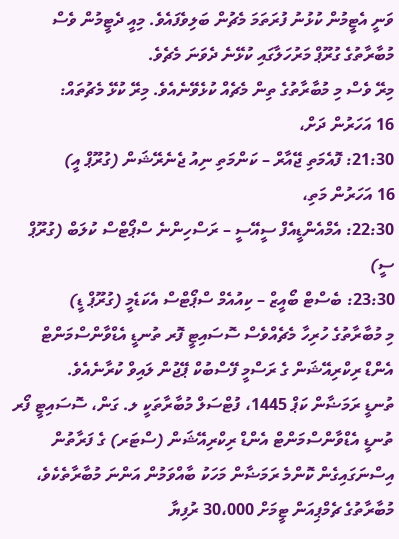ވަނީ އެޓީމުން ކުޅުނު ފުރަތަމަ މެޗުން ބަލިވެފައެވެ. މިއީ ދެޓީމުން ވެސް މުބާރާތުގެ ގުރޫޕް މަރުހަލާގައި ކުޅޭނެ ދެވަނަ މެޗެވެ.
މިރޭ ވެސް މި މުބާރާތުގެ ތިން މެޗެއް ކުޅެވޭނެއެވެ. މިރޭ ކުޅޭ މެޗުތައް:
16 އަހަރުން ދަށް،
21:30: ފޮއެމަތި ޖޭއާރް – ކަންމަތި ނިއު ޖެނެރޭޝަން (ގުރޫޕް އީ)
16 އަހަރުން މަތި،
22:30: އެމްއެންޑީއެފް ސީއޭސީ – ރަސްހިންނެ ސްޕޯޓްސް ކުލަބް (ގުރޫޕް ސީ)
23:30: ބެސްޓް ބޯއީޒް – ކިއުއެމް ސްޕޯޓްސް އެކަޑެމީ (ގުރޫޕް ޑީ)
މި މުބާރާތުގެ ހުރިހާ މެޗެއްވެސް ސޮސައިޓީ ފޮރ ތުނޑީ އެޑްވާންސްމަންޓް އެންޑް ރިކްރިއޭޝަން ގެ ރަސްމީ ފޭސްބުކް ޕޭޖުން ލައިވް ކުރާނެއެވެ.
ތުނޑީ ރަމަޟާން ކަޕް 1445، ފުޓްސަލް މުބާރާތަކީ ލ. ގަން، ސޮސައިޓީ ފޯރ ތުނޑީ އެޑްވާންސްމަންޓް އެންޑް ރިކްރިއޭޝަން (ސްޓަރ) ގެ ފަރާތުން އިސްނަގައިގެން ކޮންމެ ރަމަޟާން މަހަކު ބާއްވަމުން އަންނަ މުބާރާތެކެވެ،
މުބާރާތުގެ ޗެމްޕިއަން ޓީމަށް 30،000 ރުފިޔާ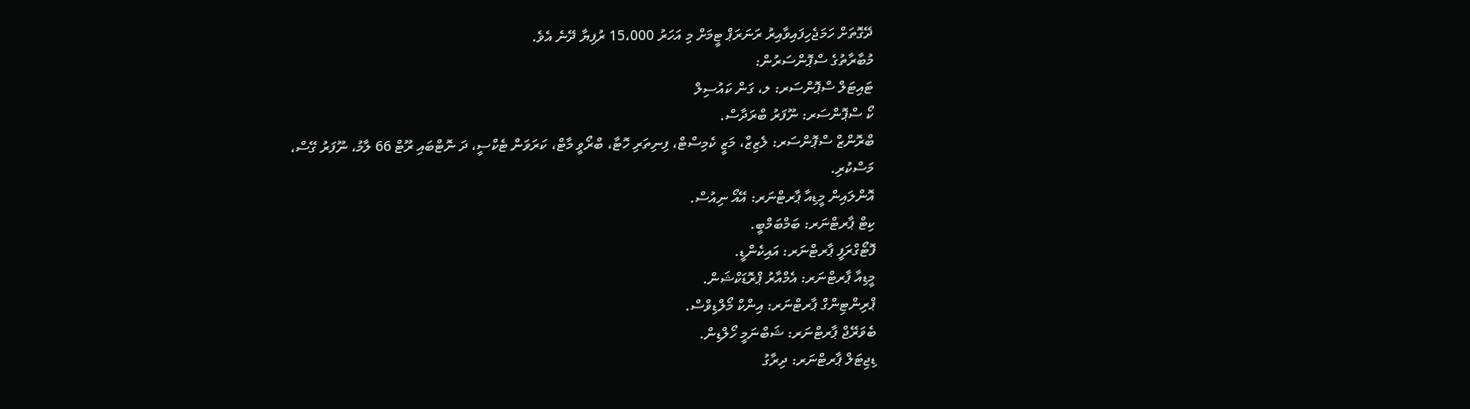ދޭގޮތަށް ހަމަޖެހިފައިވާއިރު ރަނަރަޕް ޓީމަށް މި އަހަރު 15،000 ރުފިޔާ ދޭނެ އެވެ.
މުބާރާތުގެ ސްޕޮންސަރުން:
ޓައިޓަލް ސްޕޮންސަރ: ލ، ގަން ކައުސިލް
ކޯ ސްޕޮންސަރ: ނޫފަރު ބްރަދާސް.
ބްރޮންޒް ސްޕޮންސަރ: ލެޒިޒް، މަޒީ ކެމިސްޓް، ފިނިތަރި ހޮޓާ، ބްރޯވީ މާޓް، ކަރަވަން ޓެކްސީ، ދަ ނޮޓްބައި ރޫޓް 66 ލާމު، ނޫފަރު ގޭސް، މަސްކުރި.
އޮންލައިން މީޑިއާ ޕާރޓްނަރ: އޭއޯ ނިއުސް.
ކިޓް ޕާރޓްނަރ: ބަމްބަމްބީ.
ފޮޓޯގްރަފީ ޕާރޓްނަރ: އައިކެންޑީ.
މީޑިއާ ޕާރޓްނަރ: އެމްއާރު ޕްރޮޑަކްޝަން.
ޕްރިންޓިންގް ޕާރޓްނަރ: އިންކް މޯލްޑިވްސް.
ބެވަރޭޖް ޕާރޓްނަރ: ޝަބްނަމީ ހޯލްޑިން.
ޑިޖިޓަލް ޕާރޓްނަރ: ދިރާގު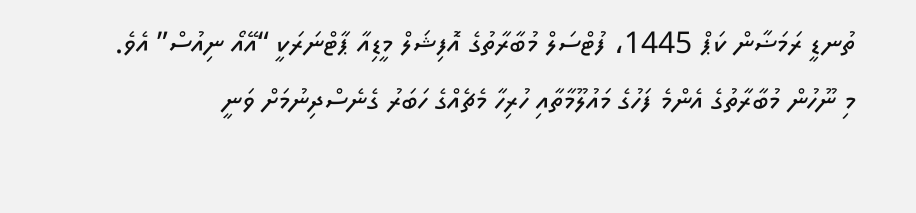ތުނޑީ ރަމަޟާން ކަޕް 1445، ފުޓްސަލް މުބާރާތުގެ އޮފިޝަލް މީޑިއާ ޕާޓްނަރަކީ “އޭއޯ ނިއުސް” އެވެ.
މި ނޫހުން މުބާރާތުގެ އެންމެ ފަހުގެ މައުލޫމާތާއި ހުރިހާ މެޗެއްގެ ހަބަރު ގެނެސްދިނުމަށް ވަނީ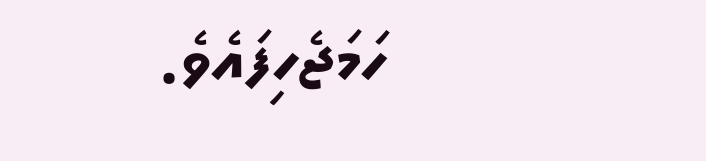ހަމަޖެހިފައެވެ.